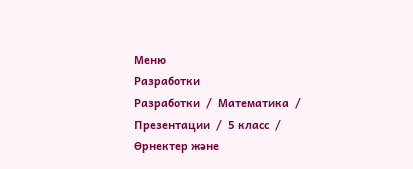Меню
Разработки
Разработки  /  Математика  /  Презентации  /  5 класс  /  Өрнектер және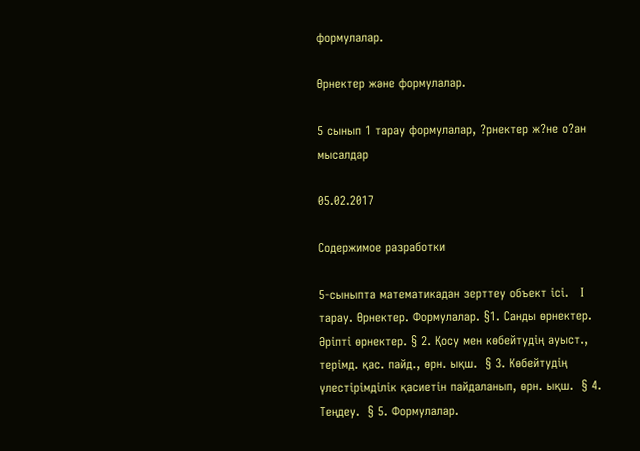формулалар.

Өрнектер және формулалар.

5 сынып 1 тарау формулалар, ?рнектер ж?не о?ан мысалдар

05.02.2017

Содержимое разработки

5-сыныпта математикадан зерттеу объект ісі.   І тарау. Өрнектер. Формулалар. §1. Санды өрнектер. Әріпті өрнектер. § 2. Қосу мен көбейтудің ауыст., терімд. қас. пайд., өрн. ықш.  § 3. Көбейтудің үлестірімділік қасиетін пайдаланып, өрн. ықш.  § 4. Теңдеу.  § 5. Формулалар.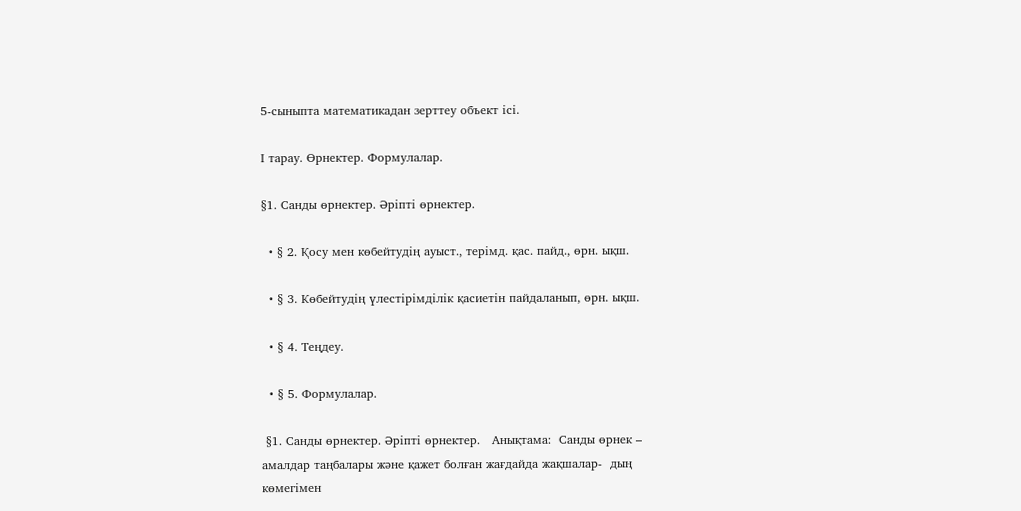5-сыныпта математикадан зерттеу объект ісі.

І тарау. Өрнектер. Формулалар.

§1. Санды өрнектер. Әріпті өрнектер.

  • § 2. Қосу мен көбейтудің ауыст., терімд. қас. пайд., өрн. ықш.

  • § 3. Көбейтудің үлестірімділік қасиетін пайдаланып, өрн. ықш.

  • § 4. Теңдеу.

  • § 5. Формулалар.

 §1. Санды өрнектер. Әріпті өрнектер.   Анықтама:  Санды өрнек – амалдар таңбалары және қажет болған жағдайда жақшалар-  дың көмегімен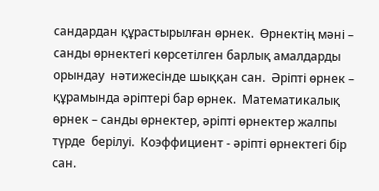сандардан құрастырылған өрнек.  Өрнектің мәні – санды өрнектегі көрсетілген барлық амалдарды орындау  нәтижесінде шыққан сан.  Әріпті өрнек – құрамында әріптері бар өрнек.  Математикалық өрнек – санды өрнектер, әріпті өрнектер жалпы түрде  берілуі.  Коэффициент - әріпті өрнектегі бір сан.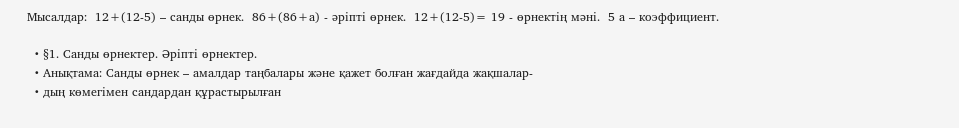Мысалдар:  12+(12-5) – санды өрнек.  86+(86+а) - әріпті өрнек.  12+(12-5)= 19 - өрнектің мәні.  5 а – коэффициент.

  • §1. Санды өрнектер. Әріпті өрнектер.
  • Анықтама: Санды өрнек – амалдар таңбалары және қажет болған жағдайда жақшалар-
  • дың көмегімен сандардан құрастырылған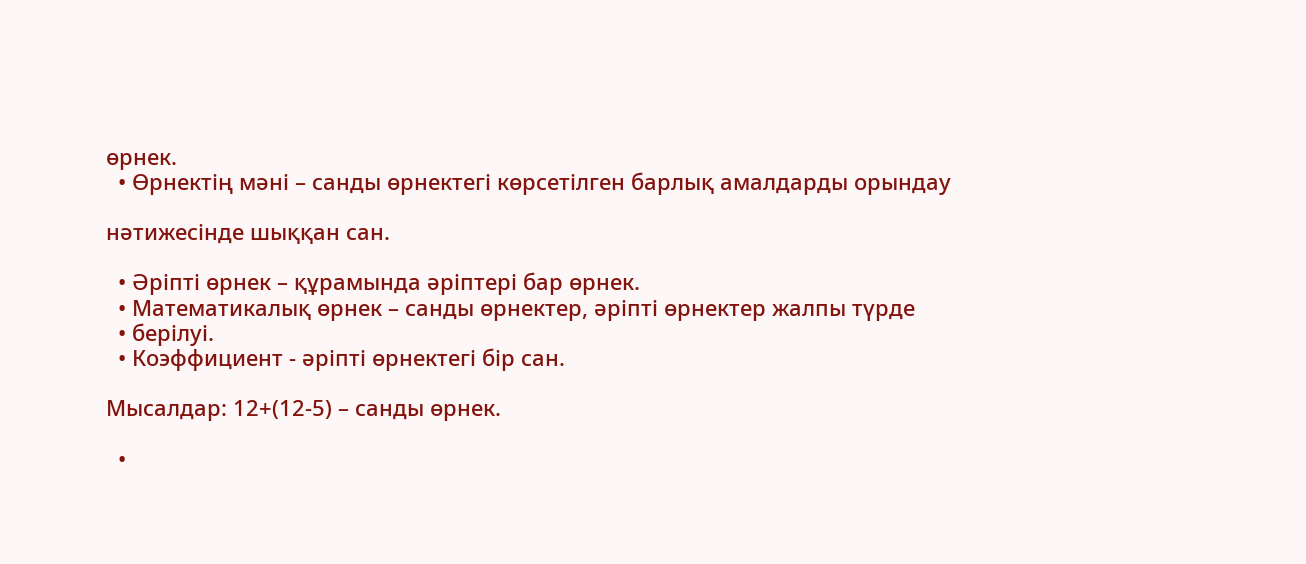өрнек.
  • Өрнектің мәні – санды өрнектегі көрсетілген барлық амалдарды орындау

нәтижесінде шыққан сан.

  • Әріпті өрнек – құрамында әріптері бар өрнек.
  • Математикалық өрнек – санды өрнектер, әріпті өрнектер жалпы түрде
  • берілуі.
  • Коэффициент - әріпті өрнектегі бір сан.

Мысалдар: 12+(12-5) – санды өрнек.

  •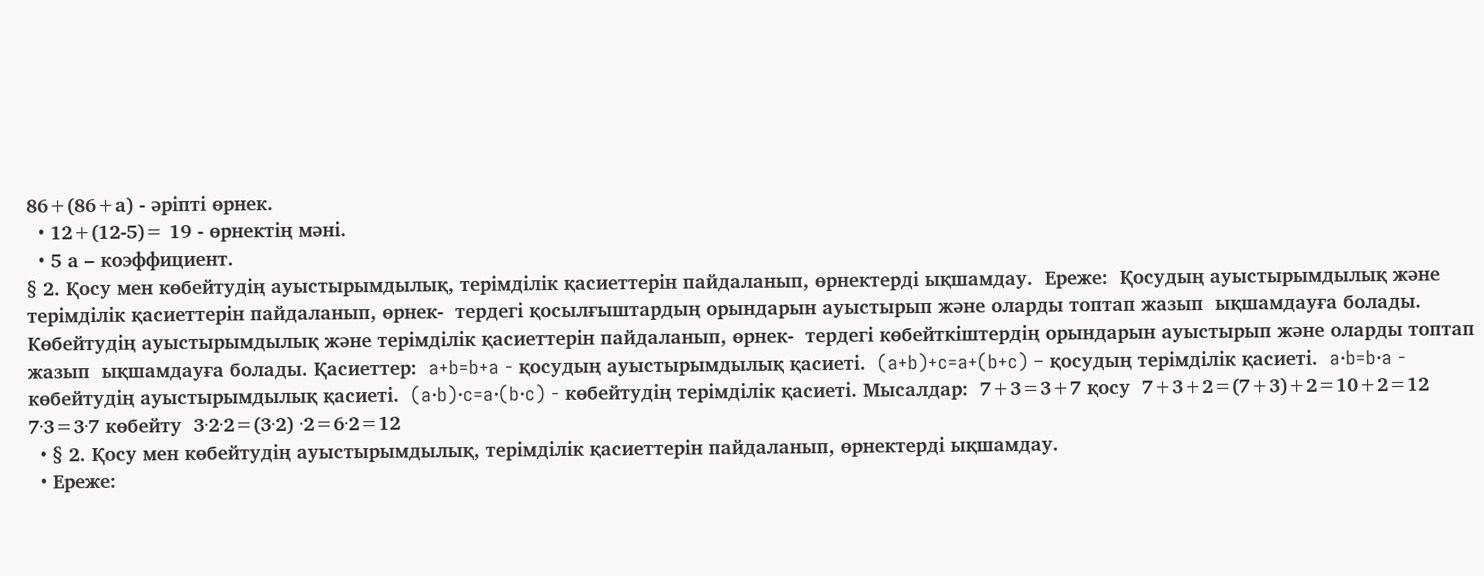86+(86+а) - әріпті өрнек.
  • 12+(12-5)= 19 - өрнектің мәні.
  • 5 а – коэффициент.
§ 2. Қосу мен көбейтудің ауыстырымдылық, терімділік қасиеттерін пайдаланып, өрнектерді ықшамдау.  Ереже:  Қосудың ауыстырымдылық және терімділік қасиеттерін пайдаланып, өрнек-  тердегі қосылғыштардың орындарын ауыстырып және оларды топтап жазып  ықшамдауға болады.   Көбейтудің ауыстырымдылық және терімділік қасиеттерін пайдаланып, өрнек-  тердегі көбейткіштердің орындарын ауыстырып және оларды топтап жазып  ықшамдауға болады. Қасиеттер:  a+b=b+a - қосудың ауыстырымдылық қасиеті.  (a+b)+c=a+(b+c) – қосудың терімділік қасиеті.  a·b=b·a - көбейтудің ауыстырымдылық қасиеті.  (a·b)·c=a·(b·c) - көбейтудің терімділік қасиеті. Мысалдар:  7+3=3+7 қосу  7+3+2=(7+3)+2=10+2=12  7·3=3·7 көбейту  3·2·2=(3·2) ·2=6·2=12
  • § 2. Қосу мен көбейтудің ауыстырымдылық, терімділік қасиеттерін пайдаланып, өрнектерді ықшамдау.
  • Ереже: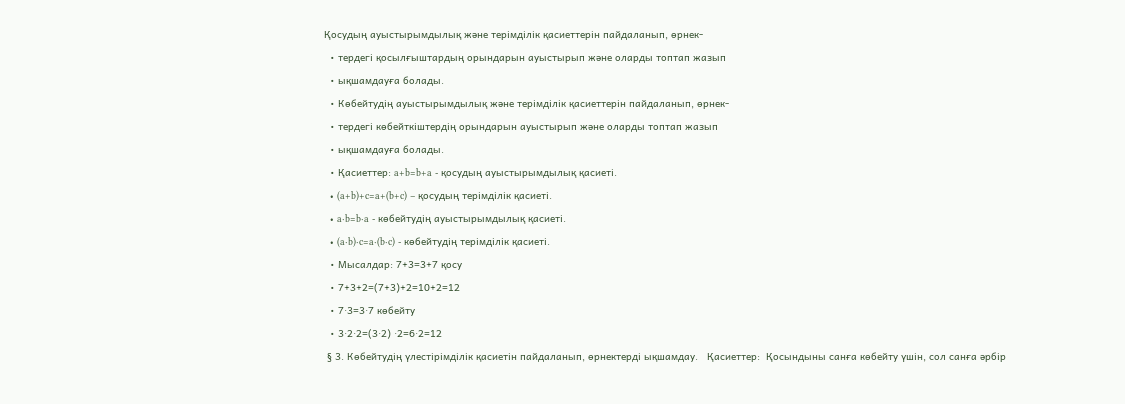Қосудың ауыстырымдылық және терімділік қасиеттерін пайдаланып, өрнек-
  • тердегі қосылғыштардың орындарын ауыстырып және оларды топтап жазып
  • ықшамдауға болады.
  • Көбейтудің ауыстырымдылық және терімділік қасиеттерін пайдаланып, өрнек-
  • тердегі көбейткіштердің орындарын ауыстырып және оларды топтап жазып
  • ықшамдауға болады.
  • Қасиеттер: a+b=b+a - қосудың ауыстырымдылық қасиеті.
  • (a+b)+c=a+(b+c) – қосудың терімділік қасиеті.
  • a·b=b·a - көбейтудің ауыстырымдылық қасиеті.
  • (a·b)·c=a·(b·c) - көбейтудің терімділік қасиеті.
  • Мысалдар: 7+3=3+7 қосу
  • 7+3+2=(7+3)+2=10+2=12
  • 7·3=3·7 көбейту
  • 3·2·2=(3·2) ·2=6·2=12
 § 3. Көбейтудің үлестірімділік қасиетін пайдаланып, өрнектерді ықшамдау.   Қасиеттер:  Қосындыны санға көбейту үшін, сол санға әрбір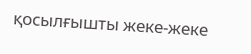қосылғышты жеке-жеке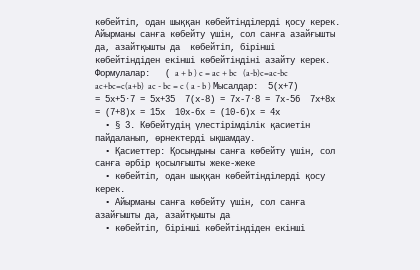көбейтіп, одан шыққан көбейтінділерді қосу керек.  Айырманы санға көбейту үшін, сол санға азайғышты да, азайтқышты да  көбейтіп, бірінші көбейтіндіден екінші көбейтіндіні азайту керек. Формулалар:   ( a + b ) c = ac + bc   (a-b)c=ac-bc  ac+bc=c(a+b)  ac - bc = c ( a - b ) Мысалдар:  5(х+7) = 5х+5·7 = 5х+35  7(х-8) = 7х-7·8 = 7х-56  7х+8х = (7+8)х = 15х  10х-6х = (10-6)х = 4х
  • § 3. Көбейтудің үлестірімділік қасиетін пайдаланып, өрнектерді ықшамдау.
  • Қасиеттер: Қосындыны санға көбейту үшін, сол санға әрбір қосылғышты жеке-жеке
  • көбейтіп, одан шыққан көбейтінділерді қосу керек.
  • Айырманы санға көбейту үшін, сол санға азайғышты да, азайтқышты да
  • көбейтіп, бірінші көбейтіндіден екінші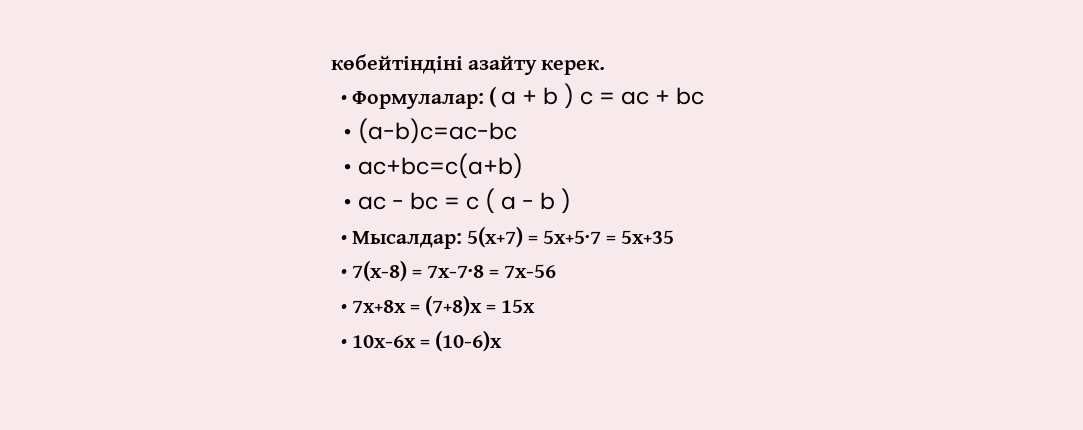көбейтіндіні азайту керек.
  • Формулалар: ( a + b ) c = ac + bc
  • (a-b)c=ac-bc
  • ac+bc=c(a+b)
  • ac - bc = c ( a - b )
  • Мысалдар: 5(х+7) = 5х+5·7 = 5х+35
  • 7(х-8) = 7х-7·8 = 7х-56
  • 7х+8х = (7+8)х = 15х
  • 10х-6х = (10-6)х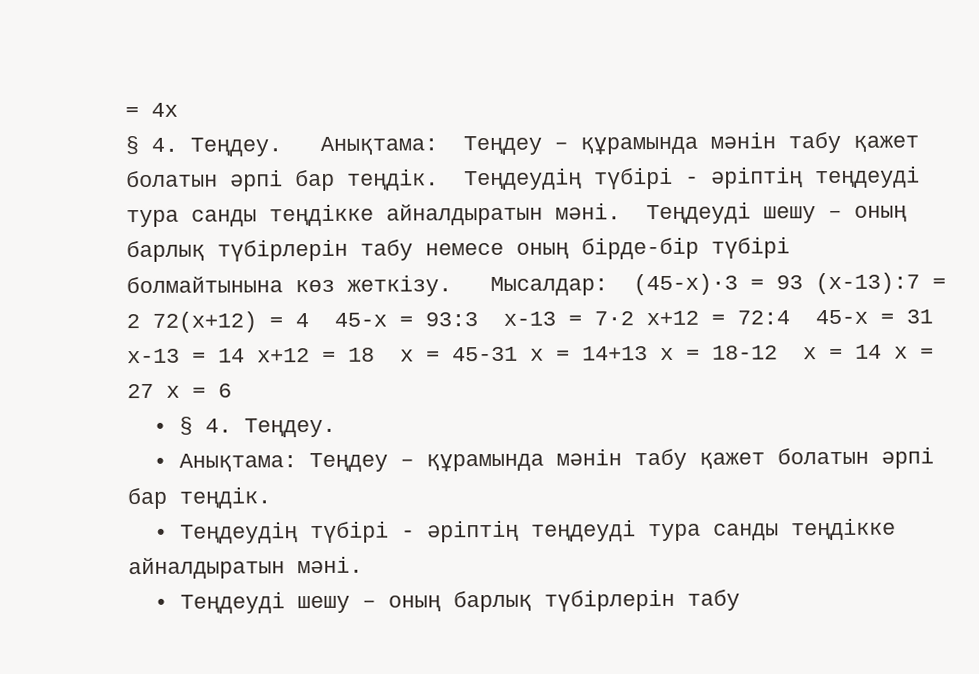= 4х
§ 4. Теңдеу.   Анықтама:  Теңдеу – құрамында мәнін табу қажет болатын әрпі бар теңдік.  Теңдеудің түбірі - әріптің теңдеуді тура санды теңдікке айналдыратын мәні.  Теңдеуді шешу – оның барлық түбірлерін табу немесе оның бірде-бір түбірі  болмайтынына көз жеткізу.   Мысалдар:  (45-х)·3 = 93 (х-13):7 = 2 72(х+12) = 4  45-х = 93:3  х-13 = 7·2 х+12 = 72:4  45-х = 31 х-13 = 14 х+12 = 18  х = 45-31 х = 14+13 х = 18-12  х = 14 х = 27 х = 6
  • § 4. Теңдеу.
  • Анықтама: Теңдеу – құрамында мәнін табу қажет болатын әрпі бар теңдік.
  • Теңдеудің түбірі - әріптің теңдеуді тура санды теңдікке айналдыратын мәні.
  • Теңдеуді шешу – оның барлық түбірлерін табу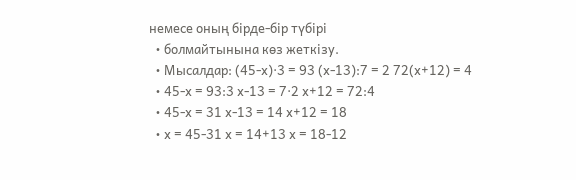немесе оның бірде-бір түбірі
  • болмайтынына көз жеткізу.
  • Мысалдар: (45-х)·3 = 93 (х-13):7 = 2 72(х+12) = 4
  • 45-х = 93:3 х-13 = 7·2 х+12 = 72:4
  • 45-х = 31 х-13 = 14 х+12 = 18
  • х = 45-31 х = 14+13 х = 18-12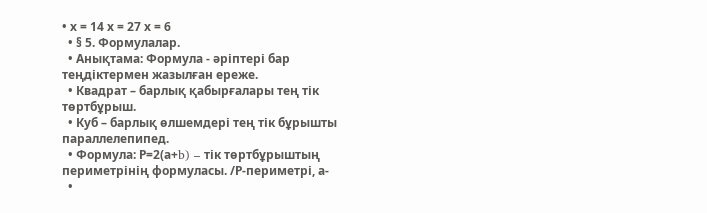• х = 14 х = 27 х = 6
  • § 5. Формулалар.
  • Анықтама: Формула - әріптері бар теңдіктермен жазылған ереже.
  • Квадрат – барлық қабырғалары тең тік төртбұрыш.
  • Куб – барлық өлшемдері тең тік бұрышты параллелепипед.
  • Формула: Р=2(а+b) – тік төртбұрыштың периметрінің формуласы. /Р-периметрі, а-
  •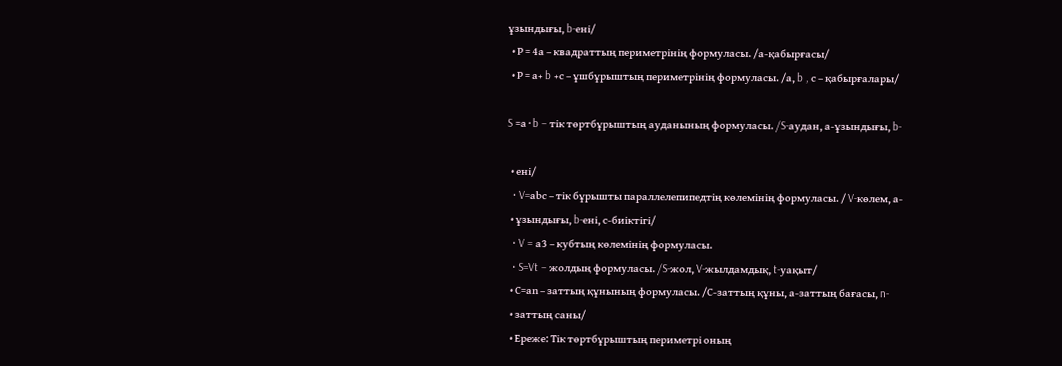ұзындығы, b-ені/
  • Р = 4а – квадраттың периметрінің формуласы. /а-қабырғасы/
  • Р = а+ b +с – ұшбұрыштың периметрінің формуласы. /а, b , с – қабырғалары/

S =а · b – тік төртбұрыштың ауданының формуласы. /S-аудан, а-ұзындығы, b-

  • ені/
  • V=аbс – тік бұрышты параллелепипедтің көлемінің формуласы. / V-көлем, а-
  • ұзындығы, b-ені, с-биіктігі/
  • V = а3 – кубтың көлемінің формуласы.
  • S=Vt – жолдың формуласы. /S-жол, V-жылдамдық, t-уақыт/
  • С=аn – заттың құнының формуласы. /С-заттың құны, а-заттың бағасы, n-
  • заттың саны/
  • Ереже: Тік төртбұрыштың периметрі оның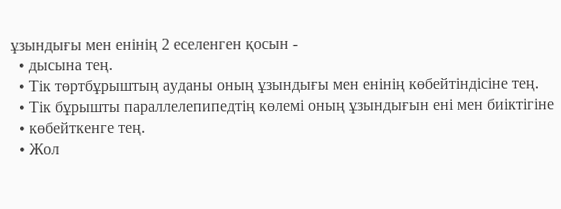ұзындығы мен енінің 2 еселенген қосын -
  • дысына тең.
  • Тік төртбұрыштың ауданы оның ұзындығы мен енінің көбейтіндісіне тең.
  • Тік бұрышты параллелепипедтің көлемі оның ұзындығын ені мен биіктігіне
  • көбейткенге тең.
  • Жол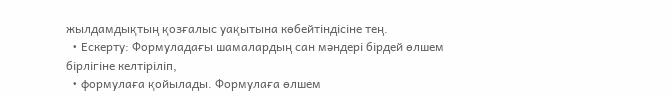жылдамдықтың қозғалыс уақытына көбейтіндісіне тең.
  • Ескерту: Формуладағы шамалардың сан мәндері бірдей өлшем бірлігіне келтіріліп,
  • формулаға қойылады. Формулаға өлшем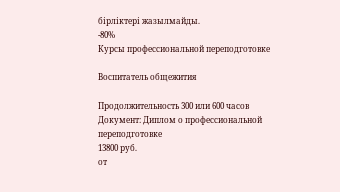бірліктері жазылмайды.
-80%
Курсы профессиональной переподготовке

Воспитатель общежития

Продолжительность 300 или 600 часов
Документ: Диплом о профессиональной переподготовке
13800 руб.
от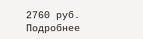2760 руб.
Подробнее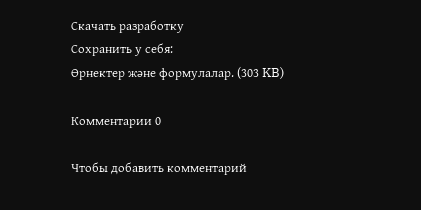Скачать разработку
Сохранить у себя:
Өрнектер және формулалар. (303 KB)

Комментарии 0

Чтобы добавить комментарий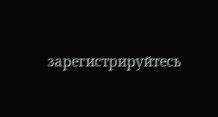зарегистрируйтесь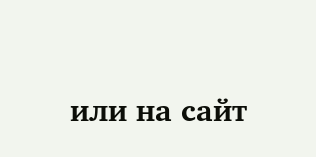или на сайт